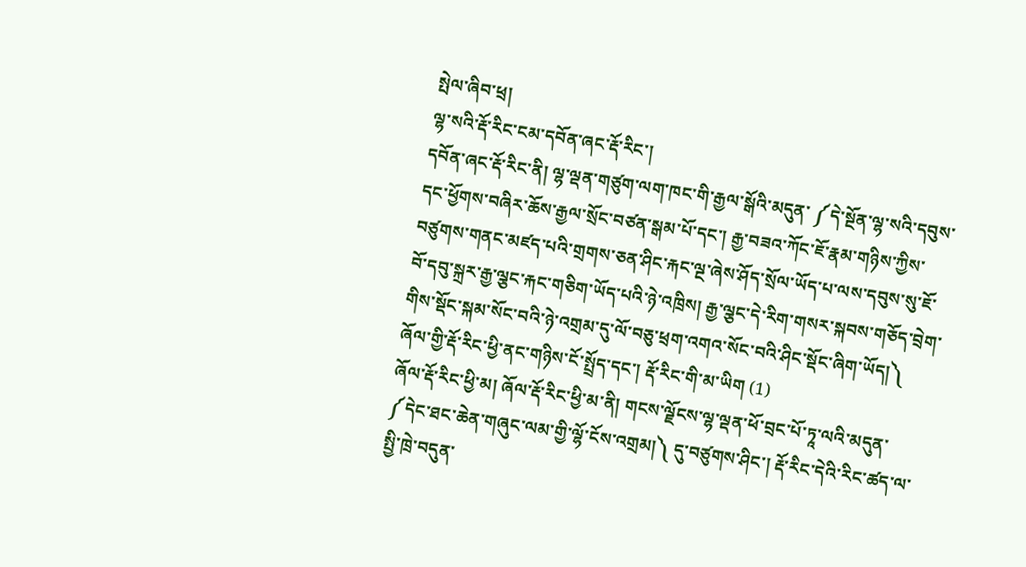སྤེལ་ཞིབ་ཕྲ།
ལྷ་སའི་རྡོ་རིང་ངམ་དབོན་ཞང་རྡོ་རིང་།
དབོན་ཞང་རྡོ་རིང་ནི། ལྷ་ལྡན་གཙུག་ལག་ཁང་གི་རྒྱལ་སྒོའི་མདུན་ ༼དེ་སྔོན་ལྷ་སའི་དབུས་དང་ཕྱོགས་བཞིར་ཆོས་རྒྱལ་སྲོང་བཙན་སྒམ་པོ་དང་། རྒྱ་བཟའ་ཀོང་ཇོ་རྣམ་གཉིས་ཀྱིས་བཙུགས་གནང་མཛད་པའི་གྲགས་ཅན་ཤིང་རྐང་ལྔ་ཞེས་ཤོད་སྲོལ་ཡོད་པ་ལས་དབུས་སུ་ཇོ་བོ་དབུ་སྐྲར་རྒྱ་ལྕང་རྐང་གཅིག་ཡོད་པའི་ཉེ་འཁྲིས། རྒྱ་ལྕང་དེ་རིག་གསར་སྐབས་གཅོད་བྲེག་གིས་སྡོང་སྐམ་སོང་བའི་ཉེ་འགྲམ་དུ་ལོ་བཅུ་ཕྲག་འགའ་སོང་བའི་ཤིང་སྡོང་ཞིག་ཡོད།༽
ཞོལ་གྱི་རྡོ་རིང་ཕྱི་ནང་གཉིས་ངོ་སྤྲོད་དང་། རྡོ་རིང་གི་མ་ཡིག (1)
ཞོལ་རྡོ་རིང་ཕྱི་མ། ཞོལ་རྡོ་རིང་ཕྱི་མ་ནི། གངས་ལྗོངས་ལྷ་ལྡན་ཕོ་བྲང་པོ་ཏཱ་ལའི་མདུན་ ༼དེང་ཐང་ཆེན་གཞུང་ལམ་གྱི་ལྷོ་ངོས་འགྲམ།༽ དུ་བཙུགས་ཤིང་། རྡོ་རིང་དེའི་རིང་ཚད་ལ་སྤྱི་ཁྲེ་བདུན་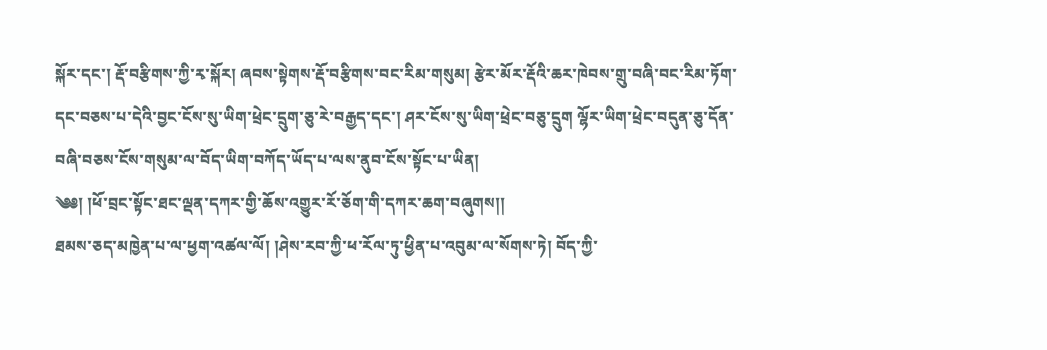སྐོར་དང་། རྡོ་བརྩིགས་ཀྱི་རྭ་སྐོར། ཞབས་སྟེགས་རྡོ་བརྩིགས་བང་རིམ་གསུམ། རྩེར་མོར་རྡོའི་ཆར་ཁེབས་གྲུ་བཞི་བང་རིམ་ཏོག་དང་བཅས་པ་དེའི་བྱང་ངོས་སུ་ཡིག་ཕྲེང་དྲུག་ཅུ་རེ་བརྒྱད་དང་། ཤར་ངོས་སུ་ཡིག་ཕྲེང་བཅུ་དྲུག ལྷོར་ཡིག་ཕྲེང་བདུན་ཅུ་དོན་བཞི་བཅས་ངོས་གསུམ་ལ་བོད་ཡིག་བཀོད་ཡོད་པ་ལས་ནུབ་ངོས་སྟོང་པ་ཡིན།
༄༅། །ཕོ་བྲང་སྟོང་ཐང་ལྡན་དཀར་གྱི་ཆོས་འགྱུར་རོ་ཅོག་གི་དཀར་ཆག་བཞུགས།།
ཐམས་ཅད་མཁྱེན་པ་ལ་ཕྱག་འཚལ་ལོ། །ཤེས་རབ་ཀྱི་ཕ་རོལ་ཏུ་ཕྱིན་པ་འབུམ་ལ་སོགས་ཏེ། བོད་ཀྱི་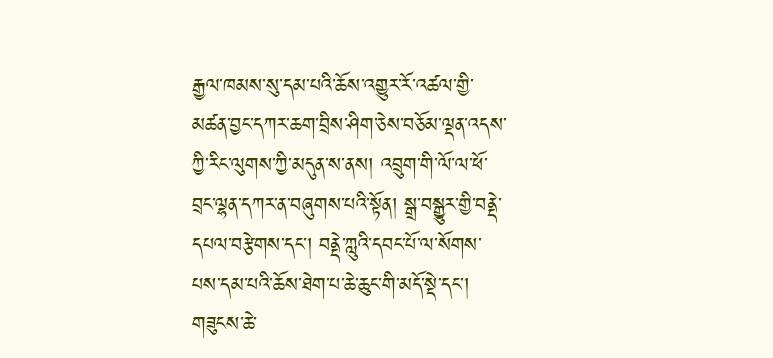རྒྱལ་ཁམས་སུ་དམ་པའི་ཆོས་འགྱུར་རོ་འཚལ་གྱི་མཚན་བྱང་དཀར་ཆག་བྲིས་ཤིག་ཅེས་བཅོམ་ལྡན་འདས་ཀྱི་རིང་ལུགས་ཀྱི་མདུན་ས་ནས། འབྲུག་གི་ལོ་ལ་ཕོ་བྲང་ལྷན་དཀར་ན་བཞུགས་པའི་སྟོན། སྒྲ་བསྒྱུར་གྱི་བནྡེ་དཔལ་བརྩེགས་དང་། བནྡེ་ཀླུའི་དབང་པོ་ལ་སོགས་པས་དམ་པའི་ཆོས་ཐེག་པ་ཆེ་ཆུང་གི་མདོ་སྡེ་དང་། གཟུངས་ཆེ་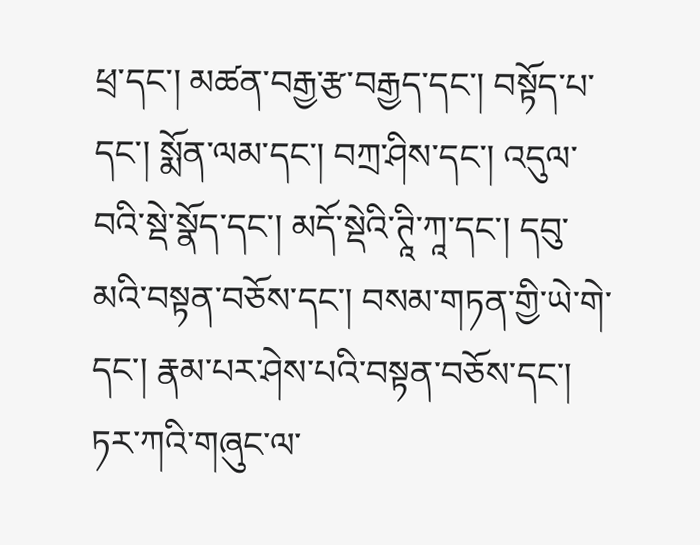ཕྲ་དང་། མཚན་བརྒྱ་རྩ་བརྒྱད་དང་། བསྟོད་པ་དང་། སྨོན་ལམ་དང་། བཀྲ་ཤིས་དང་། འདུལ་བའི་སྡེ་སྣོད་དང་། མདོ་སྡེའི་ཊཱི་ཀཱ་དང་། དབུ་མའི་བསྟན་བཅོས་དང་། བསམ་གཏན་གྱི་ཡེ་གེ་དང་། རྣམ་པར་ཤེས་པའི་བསྟན་བཅོས་དང་། ཏར་ཀའི་གཞུང་ལ་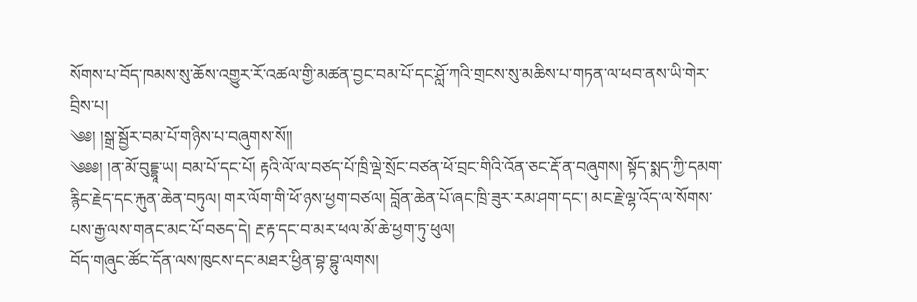སོགས་པ་བོད་ཁམས་སུ་ཆོས་འགྱུར་རོ་འཚལ་གྱི་མཚན་བྱང་བམ་པོ་དང་ཤློ་ཀའི་གྲངས་སུ་མཆིས་པ་གཏན་ལ་ཕབ་ནས་ཡི་གེར་བྲིས་པ།
༄༅། །སྒྲ་སྦྱོར་བམ་པོ་གཉིས་པ་བཞུགས་སོ།།
༄༅༅། །ན་མོ་བུདྡྷཱ་ཡ། བམ་པོ་དང་པོ། རྟའི་ལོ་ལ་བཙད་པོ་ཁྲི་ལྡེ་སྲོང་བཙན་ཕོ་བྲང་གིའི་འོན་ཅང་རྡོ་ན་བཞུགས། སྟོད་སྨད་ཀྱི་དམག་རྙིང་རྗེད་དང་རྐུན་ཆེན་བཏུལ། གར་ལོག་གི་ཕོ་ཉས་ཕྱག་བཙལ། བློན་ཆེན་པོ་ཞང་ཁྲི་ཟུར་རམ་ཤག་དང་། མང་རྗེ་ལྷ་འོད་ལ་སོགས་པས་རྒྱ་ལས་གནང་མང་པོ་བཅད་དེ། རྔ་རྟ་དང་བ་མར་ཕལ་མོ་ཆེ་ཕྱག་ཏུ་ཕུལ།
བོད་གཞུང་ཚོང་དོན་ལས་ཁུངས་དང་མཐར་ཕྱིན་བྷ་བྷུ་ལགས།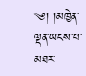༄། །མཁྱེན་ལྡན་ཡངས་པ་མཐར་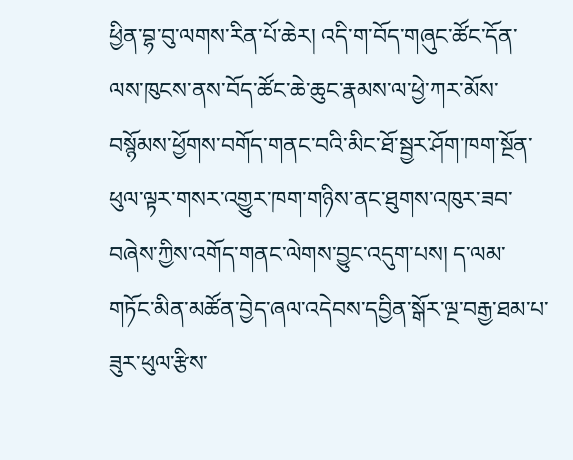ཕྱིན་བྷ་བུ་ལགས་རིན་པོ་ཆེར། འདི་ག་བོད་གཞུང་ཚོང་དོན་ལས་ཁུངས་ནས་བོད་ཚོང་ཆེ་ཆུང་རྣམས་ལ་ཕྱེ་ཀར་མོས་བསྙོམས་ཕྱོགས་བགོད་གནང་བའི་མིང་ཐོ་སྦྱར་ཤོག་ཁག་སྔོན་ཕུལ་ལྟར་གསར་འགྱུར་ཁག་གཉིས་ནང་ཐུགས་འཁུར་ཟབ་བཞེས་ཀྱིས་འགོད་གནང་ལེགས་བྱུང་འདུག་པས། ད་ལམ་གཏོང་མིན་མཚོན་བྱེད་ཞལ་འདེབས་དབྱིན་སྒོར་ལྔ་བརྒྱ་ཐམ་པ་ཟུར་ཕུལ་རྩིས་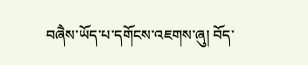བཞཻས་ཡོད་པ་དགོངས་འཇགས་ཞུ། བོད་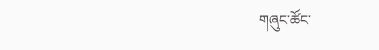གཞུང་ཚོང་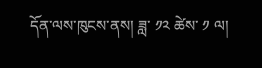དོན་ལས་ཁུངས་ནས། ཟླ་ ༡༢ ཚེས་ ༡ ལ།